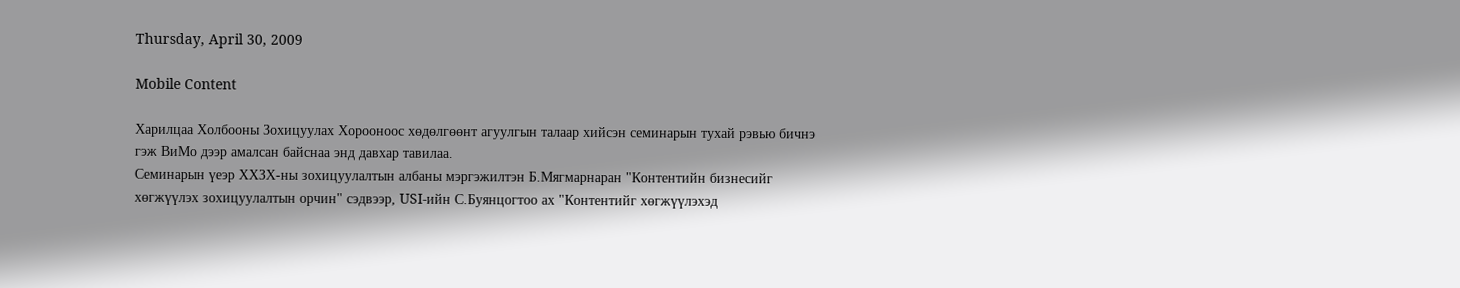Thursday, April 30, 2009

Mobile Content

Харилцаа Холбооны Зохицуулах Хорооноос хөдөлгөөнт агуулгын талаар хийсэн семинарын тухай рэвью бичнэ гэж ВиМо дээр амалсан байснаа энд давхар тавилаа.
Семинарын үеэр ХХЗХ-ны зохицуулалтын албаны мэргэжилтэн Б.Мягмарнаран "Контентийн бизнесийг хөгжүүлэх зохицуулалтын орчин" сэдвээр, USI-ийн С.Буянцогтоо ах "Контентийг хөгжүүлэхэд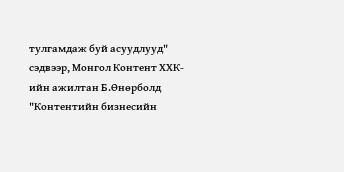тулгамдаж буй асуудлууд" сэдвээр, Монгол Контент ХХК-ийн ажилтан Б.Өнөрболд "Контентийн бизнесийн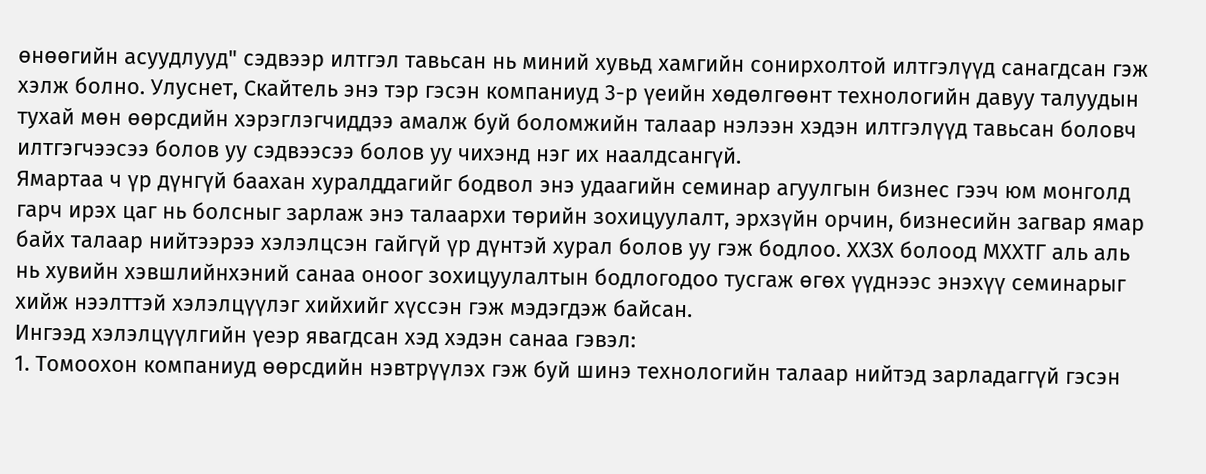өнөөгийн асуудлууд" сэдвээр илтгэл тавьсан нь миний хувьд хамгийн сонирхолтой илтгэлүүд санагдсан гэж хэлж болно. Улуснет, Скайтель энэ тэр гэсэн компаниуд 3-р үеийн хөдөлгөөнт технологийн давуу талуудын тухай мөн өөрсдийн хэрэглэгчиддээ амалж буй боломжийн талаар нэлээн хэдэн илтгэлүүд тавьсан боловч илтгэгчээсээ болов уу сэдвээсээ болов уу чихэнд нэг их наалдсангүй.
Ямартаа ч үр дүнгүй баахан хуралддагийг бодвол энэ удаагийн семинар агуулгын бизнес гээч юм монголд гарч ирэх цаг нь болсныг зарлаж энэ талаархи төрийн зохицуулалт, эрхзүйн орчин, бизнесийн загвар ямар байх талаар нийтээрээ хэлэлцсэн гайгүй үр дүнтэй хурал болов уу гэж бодлоо. ХХЗХ болоод МХХТГ аль аль нь хувийн хэвшлийнхэний санаа оноог зохицуулалтын бодлогодоо тусгаж өгөх үүднээс энэхүү семинарыг хийж нээлттэй хэлэлцүүлэг хийхийг хүссэн гэж мэдэгдэж байсан.
Ингээд хэлэлцүүлгийн үеэр явагдсан хэд хэдэн санаа гэвэл:
1. Томоохон компаниуд өөрсдийн нэвтрүүлэх гэж буй шинэ технологийн талаар нийтэд зарладаггүй гэсэн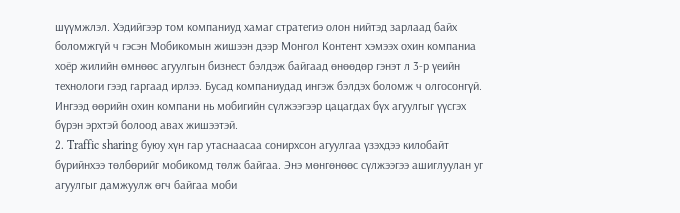шүүмжлэл. Хэдийгээр том компаниуд хамаг стратегиэ олон нийтэд зарлаад байх боломжгүй ч гэсэн Мобикомын жишээн дээр Монгол Контент хэмээх охин компаниа хоёр жилийн өмнөөс агуулгын бизнест бэлдэж байгаад өнөөдөр гэнэт л 3-р үеийн технологи гээд гаргаад ирлээ. Бусад компаниудад ингэж бэлдэх боломж ч олгосонгүй. Ингээд өөрийн охин компани нь мобигийн сүлжээгээр цацагдах бүх агуулгыг үүсгэх бүрэн эрхтэй болоод авах жишээтэй.
2. Traffic sharing буюу хүн гар утаснаасаа сонирхсон агуулгаа үзэхдээ килобайт бүрийнхээ төлбөрийг мобикомд төлж байгаа. Энэ мөнгөнөөс сүлжээгээ ашиглуулан уг агуулгыг дамжуулж өгч байгаа моби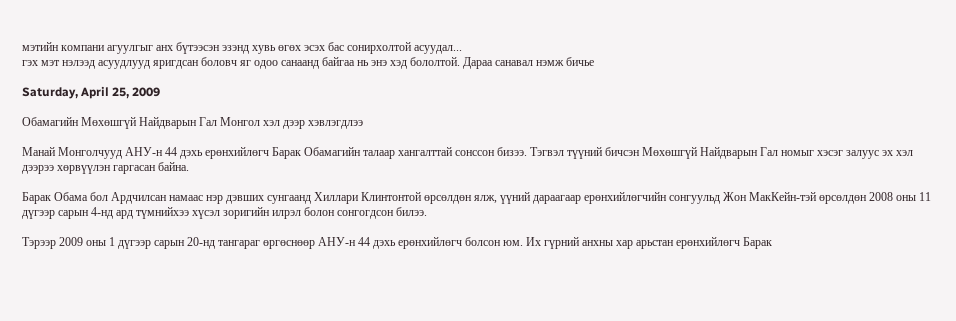мэтийн компани агуулгыг анх бүтээсэн эзэнд хувь өгөх эсэх бас сонирхолтой асуудал...
гэх мэт нэлээд асуудлууд яригдсан боловч яг одоо санаанд байгаа нь энэ хэд бололтой. Дараа санавал нэмж бичье

Saturday, April 25, 2009

Обамагийн Мөхөшгүй Найдварын Гал Монгол хэл дээр хэвлэгдлээ

Манай Монголчууд АНУ-н 44 дэхь ерөнхийлөгч Барак Обамагийн талаар хангалттай сонссон бизээ. Тэгвэл түүний бичсэн Мөхөшгүй Найдварын Гал номыг хэсэг залуус эх хэл дээрээ хөрвүүлэн гаргасан байна.

Барак Обама бол Ардчилсан намаас нэр дэвших сунгаанд Хиллари Клинтонтой өрсөлдөн ялж, үүний дараагаар ерөнхийлөгчийн сонгуульд Жон МакКейн-тэй өрсөлдөн 2008 оны 11 дүгээр сарын 4-нд ард түмнийхээ хүсэл зоригийн илрэл болон сонгогдсон билээ.

Тэрээр 2009 оны 1 дүгээр сарын 20-нд тангараг өргөснөөр АНУ-н 44 дэхь ерөнхийлөгч болсон юм. Их гүрний анхны хар арьстан ерөнхийлөгч Барак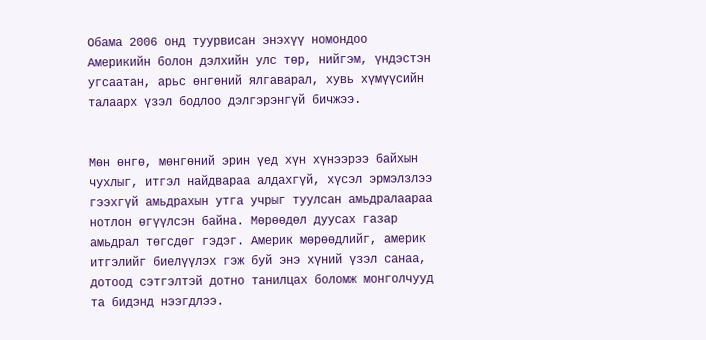Обама 2006 онд туурвисан энэхүү номондоо Америкийн болон дэлхийн улс төр, нийгэм, үндэстэн угсаатан, арьс өнгөний ялгаварал, хувь хүмүүсийн талаарх үзэл бодлоо дэлгэрэнгүй бичжээ.


Мөн өнгө, мөнгөний эрин үед хүн хүнээрээ байхын чухлыг, итгэл найдвараа алдахгүй, хүсэл эрмэлзлээ гээхгүй амьдрахын утга учрыг туулсан амьдралаараа нотлон өгүүлсэн байна. Мөрөөдөл дуусах газар амьдрал төгсдөг гэдэг. Америк мөрөөдлийг, америк итгэлийг биелүүлэх гэж буй энэ хүний үзэл санаа, дотоод сэтгэлтэй дотно танилцах боломж монголчууд та бидэнд нээгдлээ.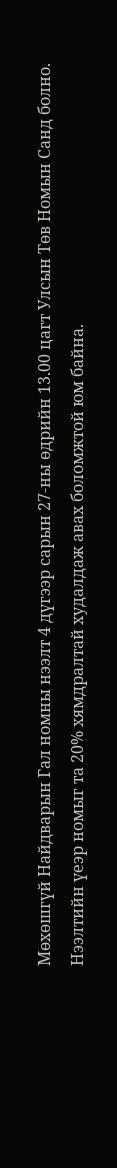Мөхөшгүй Найдварын Гал номны нээлт 4 дүгээр сарын 27-ны өдрийн 13.00 цагт Улсын Төв Номын Санд болно. Нээлтийн үеэр номыг та 20% хямдралтай худалдаж авах боломжтой юм байна.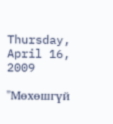Thursday, April 16, 2009

"Мөхөшгүй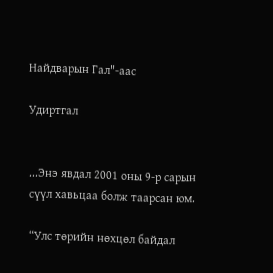Найдварын Гал"-аас

Удиртгал


...Энэ явдал 2001 оны 9-р сарын сүүл хавьцаа болж таарсан юм.

“Улс төрийн нөхцөл байдал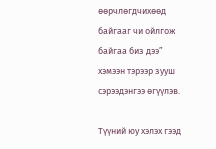өөрчлөгдчихөөд байгааг чи ойлгож байгаа биз дээ” хэмээн тэрээр зууш сэрээдэнгээ өгүүлэв.

Түүний юу хэлэх гээд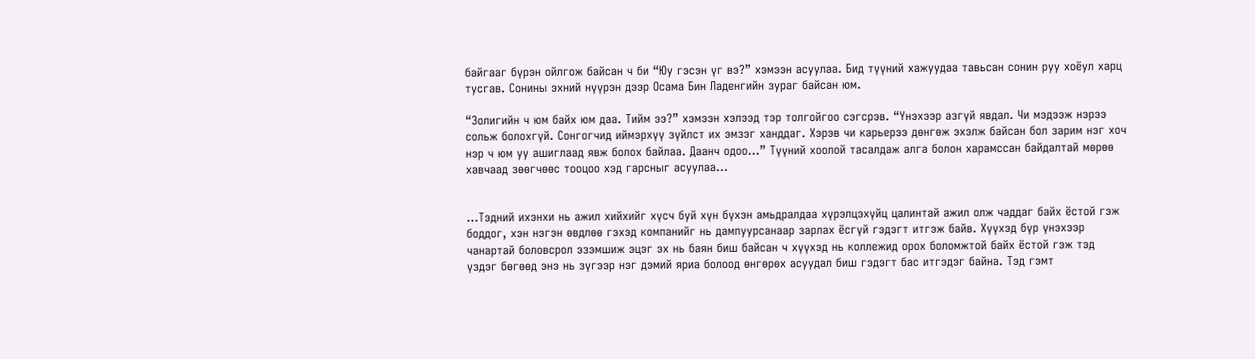байгааг бүрэн ойлгож байсан ч би “Юу гэсэн үг вэ?” хэмээн асуулаа. Бид түүний хажуудаа тавьсан сонин руу хоёул харц тусгав. Сонины эхний нүүрэн дээр Осама Бин Ладенгийн зураг байсан юм.

“Золигийн ч юм байх юм даа. Тийм ээ?” хэмээн хэлээд тэр толгойгоо сэгсрэв. “Үнэхээр азгүй явдал. Чи мэдээж нэрээ сольж болохгүй. Сонгогчид иймэрхүү зүйлст их эмзэг ханддаг. Хэрэв чи карьерээ дөнгөж эхэлж байсан бол зарим нэг хоч нэр ч юм уу ашиглаад явж болох байлаа. Даанч одоо…” Түүний хоолой тасалдаж алга болон харамссан байдалтай мөрөө хавчаад зөөгчөөс тооцоо хэд гарсныг асуулаа...


...Тэдний ихэнхи нь ажил хийхийг хүсч буй хүн бүхэн амьдралдаа хүрэлцэхүйц цалинтай ажил олж чаддаг байх ёстой гэж боддог, хэн нэгэн өвдлөө гэхэд компанийг нь дампуурсанаар зарлах ёсгүй гэдэгт итгэж байв. Хүүхэд бүр үнэхээр чанартай боловсрол эзэмшиж эцэг эх нь баян биш байсан ч хүүхэд нь коллежид орох боломжтой байх ёстой гэж тэд үздэг бөгөөд энэ нь зүгээр нэг дэмий яриа болоод өнгөрөх асуудал биш гэдэгт бас итгэдэг байна. Тэд гэмт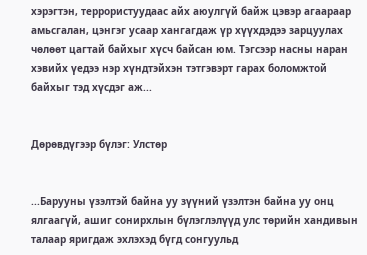хэрэгтэн, террористуудаас айх аюулгүй байж цэвэр агаараар амьсгалан, цэнгэг усаар хангагдаж үр хүүхдэдээ зарцуулах чөлөөт цагтай байхыг хүсч байсан юм. Тэгсээр насны наран хэвийх үедээ нэр хүндтэйхэн тэтгэвэрт гарах боломжтой байхыг тэд хүсдэг аж...


Дөрөвдүгээр бүлэг: Улстөр


...Барууны үзэлтэй байна уу зүүний үзэлтэн байна уу онц ялгаагүй, ашиг сонирхлын бүлэглэлүүд улс төрийн хандивын талаар яригдаж эхлэхэд бүгд сонгуульд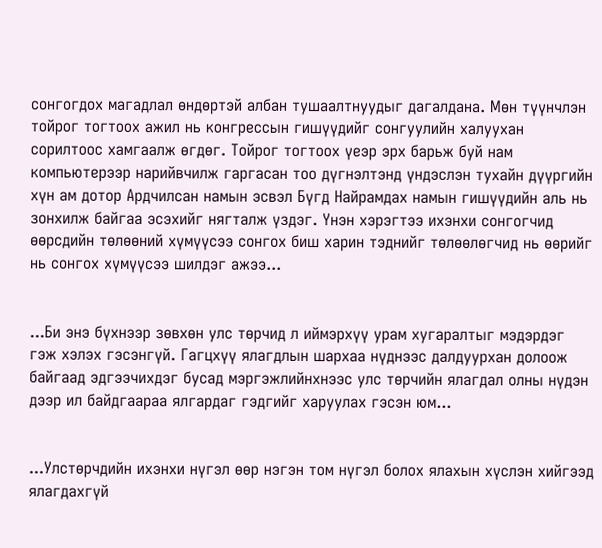сонгогдох магадлал өндөртэй албан тушаалтнуудыг дагалдана. Мөн түүнчлэн тойрог тогтоох ажил нь конгрессын гишүүдийг сонгуулийн халуухан сорилтоос хамгаалж өгдөг. Тойрог тогтоох үеэр эрх барьж буй нам компьютерээр нарийвчилж гаргасан тоо дүгнэлтэнд үндэслэн тухайн дүүргийн хүн ам дотор Ардчилсан намын эсвэл Бүгд Найрамдах намын гишүүдийн аль нь зонхилж байгаа эсэхийг нягталж үздэг. Үнэн хэрэгтээ ихэнхи сонгогчид өөрсдийн төлөөний хүмүүсээ сонгох биш харин тэднийг төлөөлөгчид нь өөрийг нь сонгох хүмүүсээ шилдэг ажээ...


...Би энэ бүхнээр зөвхөн улс төрчид л иймэрхүү урам хугаралтыг мэдэрдэг гэж хэлэх гэсэнгүй. Гагцхүү ялагдлын шархаа нүднээс далдуурхан долоож байгаад эдгээчихдэг бусад мэргэжлийнхнээс улс төрчийн ялагдал олны нүдэн дээр ил байдгаараа ялгардаг гэдгийг харуулах гэсэн юм...


...Улстөрчдийн ихэнхи нүгэл өөр нэгэн том нүгэл болох ялахын хүслэн хийгээд ялагдахгүй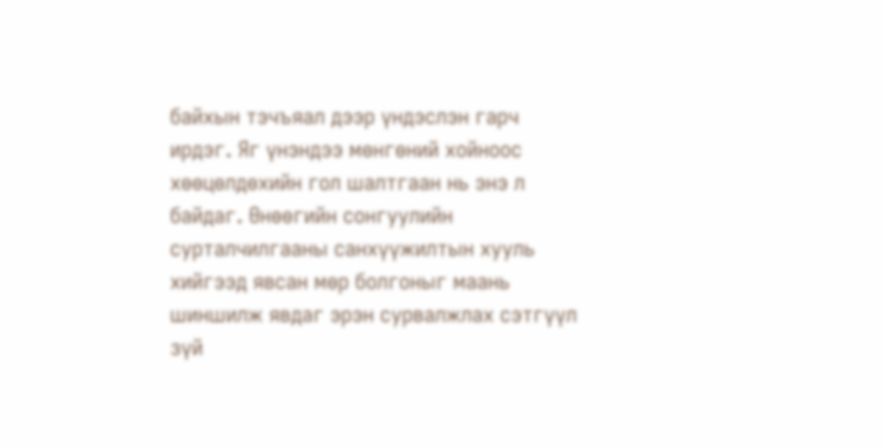байхын тэчъяал дээр үндэслэн гарч ирдэг. Яг үнэндээ мөнгөний хойноос хөөцөлдөхийн гол шалтгаан нь энэ л байдаг. Өнөөгийн сонгуулийн сурталчилгааны санхүүжилтын хууль хийгээд явсан мөр болгоныг маань шиншилж явдаг эрэн сурвалжлах сэтгүүл зүй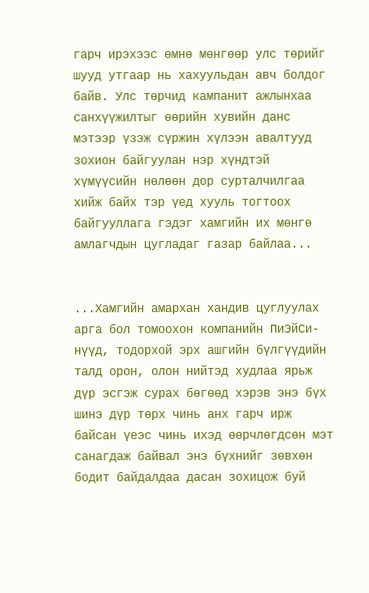гарч ирэхээс өмнө мөнгөөр улс төрийг шууд утгаар нь хахуульдан авч болдог байв. Улс төрчид кампанит ажлынхаа санхүүжилтыг өөрийн хувийн данс мэтээр үзэж сүржин хүлээн авалтууд зохион байгуулан нэр хүндтэй хүмүүсийн нөлөөн дор сурталчилгаа хийж байх тэр үед хууль тогтоох байгууллага гэдэг хамгийн их мөнгө амлагчдын цугладаг газар байлаа...


...Хамгийн амархан хандив цуглуулах арга бол томоохон компанийн ПиЭйСи-нүүд, тодорхой эрх ашгийн бүлгүүдийн талд орон, олон нийтэд худлаа ярьж дүр эсгэж сурах бөгөөд хэрэв энэ бүх шинэ дүр төрх чинь анх гарч ирж байсан үеэс чинь ихэд өөрчлөгдсөн мэт санагдаж байвал энэ бүхнийг зөвхөн бодит байдалдаа дасан зохицож буй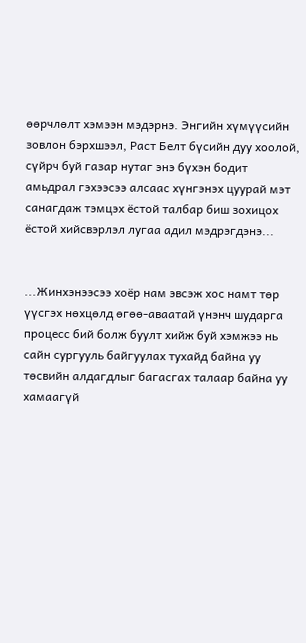өөрчлөлт хэмээн мэдэрнэ. Энгийн хүмүүсийн зовлон бэрхшээл, Раст Белт бүсийн дуу хоолой, сүйрч буй газар нутаг энэ бүхэн бодит амьдрал гэхээсээ алсаас хүнгэнэх цуурай мэт санагдаж тэмцэх ёстой талбар биш зохицох ёстой хийсвэрлэл лугаа адил мэдрэгдэнэ...


...Жинхэнээсээ хоёр нам эвсэж хос намт төр үүсгэх нөхцөлд өгөө-аваатай үнэнч шударга процесс бий болж буулт хийж буй хэмжээ нь сайн сургууль байгуулах тухайд байна уу төсвийн алдагдлыг багасгах талаар байна уу хамаагүй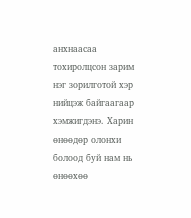анхнаасаа тохиролцсон зарим нэг зорилготой хэр нийцэж байгаагаар хэмжигдэнэ. Харин өнөөдөр олонхи болоод буй нам нь өнөөхөө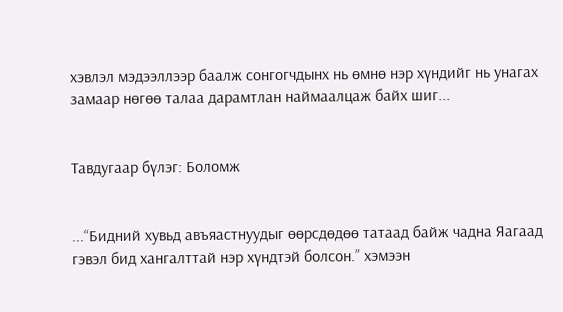хэвлэл мэдээллээр баалж сонгогчдынх нь өмнө нэр хүндийг нь унагах замаар нөгөө талаа дарамтлан наймаалцаж байх шиг...


Тавдугаар бүлэг: Боломж


...“Бидний хувьд авъяастнуудыг өөрсдөдөө татаад байж чадна Яагаад гэвэл бид хангалттай нэр хүндтэй болсон.” хэмээн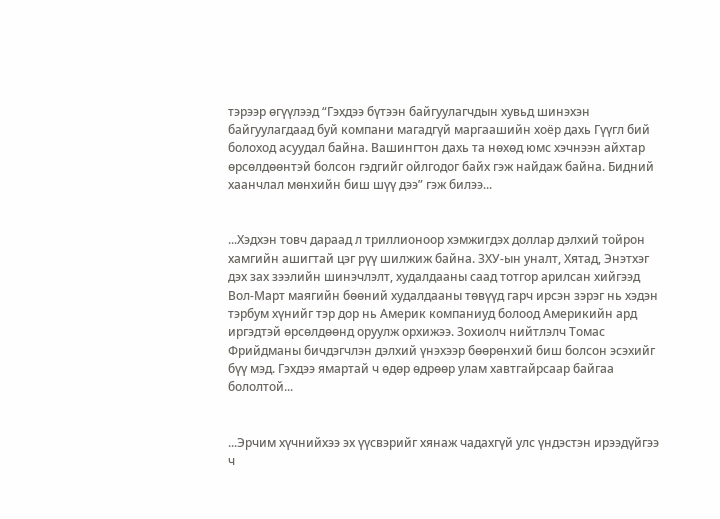тэрээр өгүүлээд “Гэхдээ бүтээн байгуулагчдын хувьд шинэхэн байгуулагдаад буй компани магадгүй маргаашийн хоёр дахь Гүүгл бий болоход асуудал байна. Вашингтон дахь та нөхөд юмс хэчнээн айхтар өрсөлдөөнтэй болсон гэдгийг ойлгодог байх гэж найдаж байна. Бидний хаанчлал мөнхийн биш шүү дээ” гэж билээ...


...Хэдхэн товч дараад л триллионоор хэмжигдэх доллар дэлхий тойрон хамгийн ашигтай цэг рүү шилжиж байна. ЗХУ-ын уналт, Хятад, Энэтхэг дэх зах зээлийн шинэчлэлт, худалдааны саад тотгор арилсан хийгээд Вол-Март маягийн бөөний худалдааны төвүүд гарч ирсэн зэрэг нь хэдэн тэрбум хүнийг тэр дор нь Америк компаниуд болоод Америкийн ард иргэдтэй өрсөлдөөнд оруулж орхижээ. Зохиолч нийтлэлч Томас Фрийдманы бичдэгчлэн дэлхий үнэхээр бөөрөнхий биш болсон эсэхийг бүү мэд. Гэхдээ ямартай ч өдөр өдрөөр улам хавтгайрсаар байгаа бололтой...


...Эрчим хүчнийхээ эх үүсвэрийг хянаж чадахгүй улс үндэстэн ирээдүйгээ ч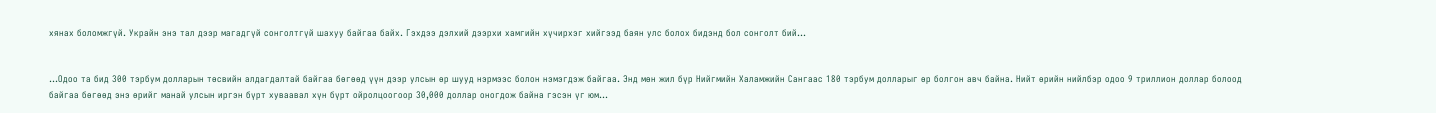хянах боломжгүй. Украйн энэ тал дээр магадгүй сонголтгүй шахуу байгаа байх. Гэхдээ дэлхий дээрхи хамгийн хүчирхэг хийгээд баян улс болох бидэнд бол сонголт бий...


...Одоо та бид 300 тэрбум долларын төсвийн алдагдалтай байгаа бөгөөд үүн дээр улсын өр шууд нэрмээс болон нэмэгдэж байгаа. Энд мөн жил бүр Нийгмийн Халамжийн Сангаас 180 тэрбум долларыг өр болгон авч байна. Нийт өрийн нийлбэр одоо 9 триллион доллар болоод байгаа бөгөөд энэ өрийг манай улсын иргэн бүрт хуваавал хүн бүрт ойролцоогоор 30,000 доллар оногдож байна гэсэн үг юм...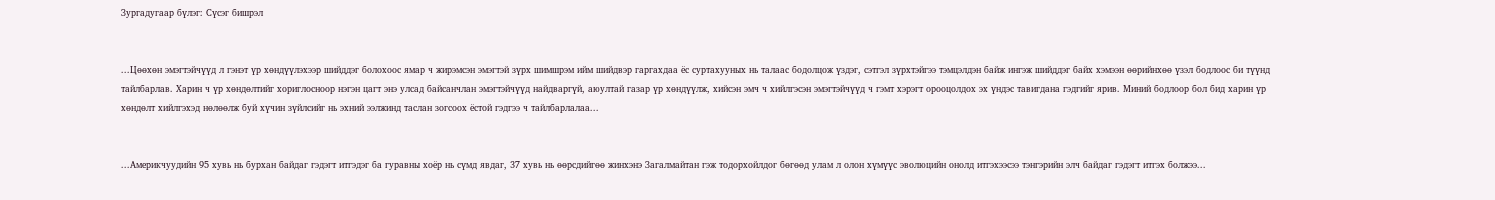Зургадугаар бүлэг: Сүсэг бишрэл


...Цөөхөн эмэгтэйчүүд л гэнэт үр хөндүүлэхээр шийддэг болохоос ямар ч жирэмсэн эмэгтэй зүрх шимшрэм ийм шийдвэр гаргахдаа ёс суртахууных нь талаас бодолцож үздэг, сэтгэл зүрхтэйгээ тэмцэлдэн байж ингэж шийддэг байх хэмээн өөрийнхөө үзэл бодлоос би түүнд тайлбарлав. Харин ч үр хөндөлтийг хориглосноор нэгэн цагт энэ улсад байсанчлан эмэгтэйчүүд найдваргүй, аюултай газар үр хөндүүлж, хийсэн эмч ч хийлгэсэн эмэгтэйчүүд ч гэмт хэрэгт орооцолдох эх үндэс тавигдана гэдгийг ярив. Миний бодлоор бол бид харин үр хөндөлт хийлгэхэд нөлөөлж буй хүчин зүйлсийг нь эхний ээлжинд таслан зогсоох ёстой гэдгээ ч тайлбарлалаа...


...Америкчуудийн 95 хувь нь бурхан байдаг гэдэгт итгэдэг ба гуравны хоёр нь сүмд явдаг, 37 хувь нь өөрсдийгөө жинхэнэ Загалмайтан гэж тодорхойлдог бөгөөд улам л олон хүмүүс эволюцийн онолд итгэхээсээ тэнгэрийн элч байдаг гэдэгт итгэх болжээ...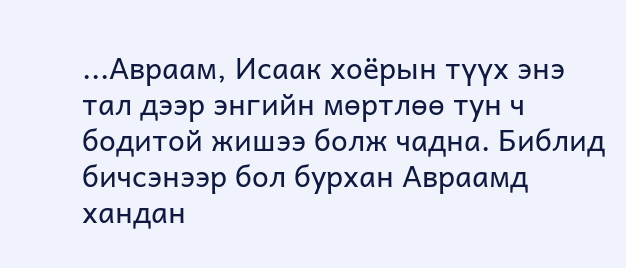...Авраам, Исаак хоёрын түүх энэ тал дээр энгийн мөртлөө тун ч бодитой жишээ болж чадна. Библид бичсэнээр бол бурхан Авраамд хандан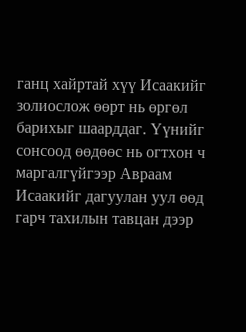ганц хайртай хүү Исаакийг золиослож өөрт нь өргөл барихыг шаарддаг. Үүнийг сонсоод өөдөөс нь огтхон ч маргалгүйгээр Авраам Исаакийг дагуулан уул өөд гарч тахилын тавцан дээр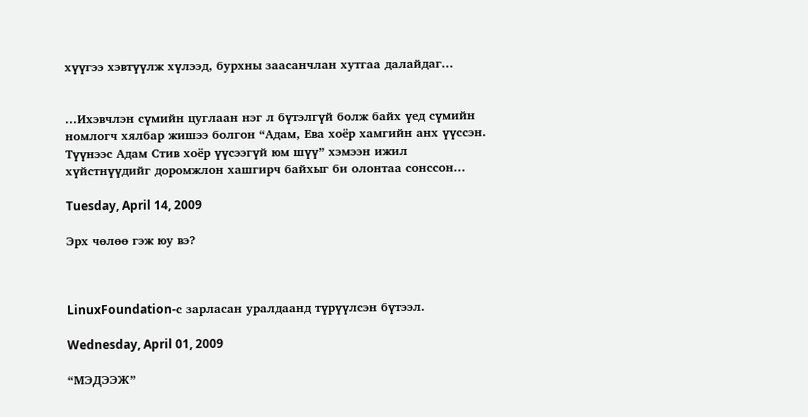хүүгээ хэвтүүлж хүлээд, бурхны заасанчлан хутгаа далайдаг...


...Ихэвчлэн сүмийн цуглаан нэг л бүтэлгүй болж байх үед сүмийн номлогч хялбар жишээ болгон “Адам, Ева хоёр хамгийн анх үүссэн. Түүнээс Адам Стив хоёр үүсээгүй юм шүү” хэмээн ижил хүйстнүүдийг доромжлон хашгирч байхыг би олонтаа сонссон...

Tuesday, April 14, 2009

Эрх чөлөө гэж юу вэ?



LinuxFoundation-с зарласан уралдаанд түрүүлсэн бүтээл.

Wednesday, April 01, 2009

“МЭДЭЭЖ”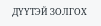ДҮҮТЭЙ ЗОЛГОХ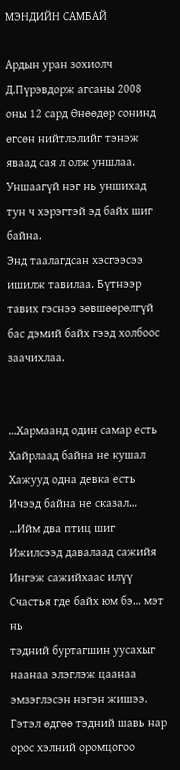МЭНДИЙН САМБАЙ

Ардын уран зохиолч Д.Пүрэвдорж агсаны 2008 оны 12 сард Өнөөдөр сонинд өгсөн нийтлэлийг тэнэж яваад сая л олж уншлаа. Уншаагүй нэг нь уншихад тун ч хэрэгтэй эд байх шиг байна.
Энд таалагдсан хэсгээсээ ишилж тавилаа. Бүтнээр тавих гэснээ зөвшөөрөлгүй бас дэмий байх гээд холбоос заачихлаа.


…Хармаанд один самар есть
Хайрлаад байна не кушал
Хажууд одна девка есть
Ичээд байна не сказал…
…Ийм два птиц шиг
Ижилсээд давалаад сажийя
Ингэж сажийхаас илүү
Счастья где байх юм бэ… мэт нь
тэдний буртагшин уусахыг наанаа элэглэж цаанаа эмзэглэсэн нэгэн жишээ. Гэтэл өдгөө тэдний шавь нар орос хэлний оромцогоо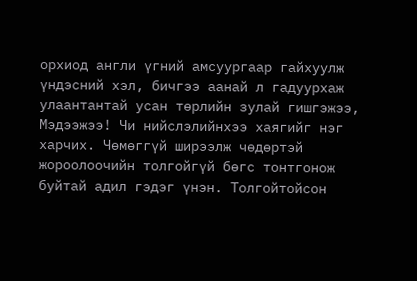орхиод англи үгний амсуургаар гайхуулж үндэсний хэл, бичгээ аанай л гадуурхаж улаантантай усан төрлийн зулай гишгэжээ, Мэдээжээ! Чи нийслэлийнхээ хаягийг нэг харчих. Чөмөггүй ширээлж чөдөртэй жороолоочийн толгойгүй бөгс тонтгонож буйтай адил гэдэг үнэн. Толгойтойсон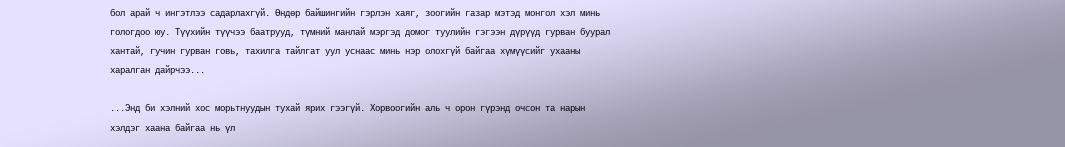бол арай ч ингэтлээ садарлахгүй. Өндөр байшингийн гэрлэн хаяг, зоогийн газар мэтэд монгол хэл минь гологдоо юу. Түүхийн түүчээ баатрууд, түмний манлай мэргэд домог туулийн гэгээн дүрүүд гурван буурал хантай, гучин гурван говь, тахилга тайлгат уул уснаас минь нэр олохгүй байгаа хүмүүсийг ухааны харалган дайрчээ...

...Энд би хэлний хос морьтнуудын тухай ярих гээгүй. Хорвоогийн аль ч орон гүрэнд очсон та нарын хэлдэг хаана байгаа нь үл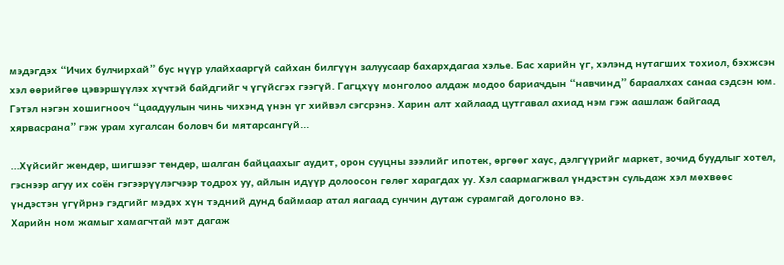мэдэгдэх “Ичих булчирхай” бус нүүр улайхааргүй сайхан билгүүн залуусаар бахархдагаа хэлье. Бас харийн үг, хэлэнд нутагших тохиол, бэхжсэн хэл өөрийгөө цэвэршүүлэх хүчтэй байдгийг ч үгүйсгэх гээгүй. Гагцхүү монголоо алдаж модоо бариачдын “навчинд” бараалхах санаа сэдсэн юм. Гэтэл нэгэн хошигнооч “цаадуулын чинь чихэнд үнэн үг хийвэл сэгсрэнэ. Харин алт хайлаад цутгавал ахиад нэм гэж аашлаж байгаад хярвасрана” гэж урам хугалсан боловч би мятарсангүй...

...Хүйсийг жендер, шигшээг тендер, шалган байцаахыг аудит, орон сууцны зээлийг ипотек, өргөөг хаус, дэлгүүрийг маркет, зочид буудлыг хотел, гэснээр агуу их соён гэгээрүүлэгчээр тодрох уу, айлын идүүр долоосон гөлөг харагдах уу. Хэл саармагжвал үндэстэн сульдаж хэл мөхвөөс үндэстэн үгүйрнэ гэдгийг мэдэх хүн тэдний дунд баймаар атал яагаад сунчин дутаж сурамгай доголоно вэ.
Харийн ном жамыг хамагчтай мэт дагаж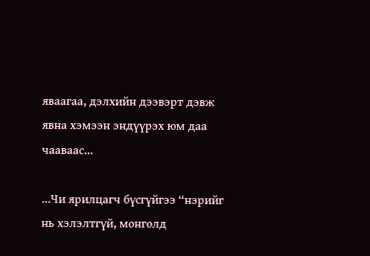яваагаа, дэлхийн дээвэрт дэвж явна хэмээн эндүүрэх юм даа чааваас...

...Чи ярилцагч бүсгүйгээ “нэрийг нь хэлэлтгүй, монголд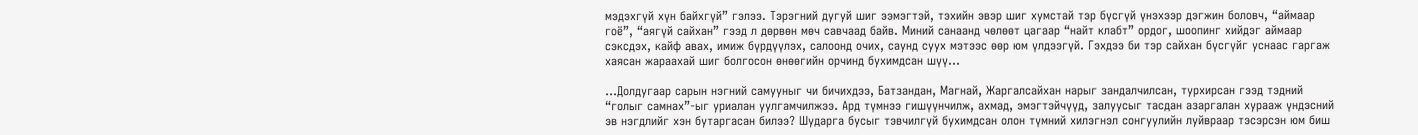мэдэхгүй хүн байхгүй” гэлээ. Тэрэгний дугуй шиг ээмэгтэй, тэхийн эвэр шиг хумстай тэр бүсгүй үнэхээр дэгжин боловч, “аймаар гоё”, “аягүй сайхан” гээд л дөрвөн мөч савчаад байв. Миний санаанд чөлөөт цагаар “найт клабт” ордог, шоопинг хийдэг аймаар сэксдэх, кайф авах, имиж бүрдүүлэх, салоонд очих, саунд суух мэтээс өөр юм үлдээгүй. Гэхдээ би тэр сайхан бүсгүйг уснаас гаргаж хаясан жараахай шиг болгосон өнөөгийн орчинд бухимдсан шүү...

...Долдугаар сарын нэгний самууныг чи бичихдээ, Батзандан, Магнай, Жаргалсайхан нарыг зандалчилсан, турхирсан гээд тэдний “голыг самнах”-ыг уриалан уулгамчилжээ. Ард түмнээ гишүүнчилж, ахмад, эмэгтэйчүүд, залуусыг тасдан азаргалан хурааж үндэсний эв нэгдлийг хэн бутаргасан билээ? Шударга бусыг тэвчилгүй бухимдсан олон түмний хилэгнэл сонгуулийн луйвраар тэсэрсэн юм биш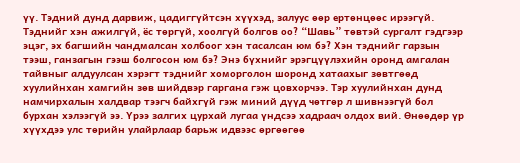үү. Тэдний дунд дарвиж, цадиггүйтсэн хүүхэд, залуус өөр ертөнцөөс ирээгүй. Тэднийг хэн ажилгүй, ёс төргүй, хоолгүй болгов оо? “Шавь” төвтэй сургалт гэдгээр эцэг, эх багшийн чандмалсан холбоог хэн тасалсан юм бэ? Хэн тэднийг гарзын тээш, ганзагын гээш болгосон юм бэ? Энэ бүхнийг эрэгцүүлэхийн оронд амгалан тайвныг алдуулсан хэрэгт тэднийг хоморголон шоронд хатаахыг зөвтгөөд хуулийнхан хамгийн зөв шийдвэр гаргана гэж цовхорчээ. Тэр хуулийнхан дунд намчирхалын халдвар тээгч байхгүй гэж миний дүүд чөтгөр л шивнээгүй бол бурхан хэлээгүй ээ. Үрээ залгих цурхай лугаа үндсээ хадраач олдох вий. Өнөөдөр үр хүүхдээ улс төрийн улайрлаар барьж идвээс өргөөгөө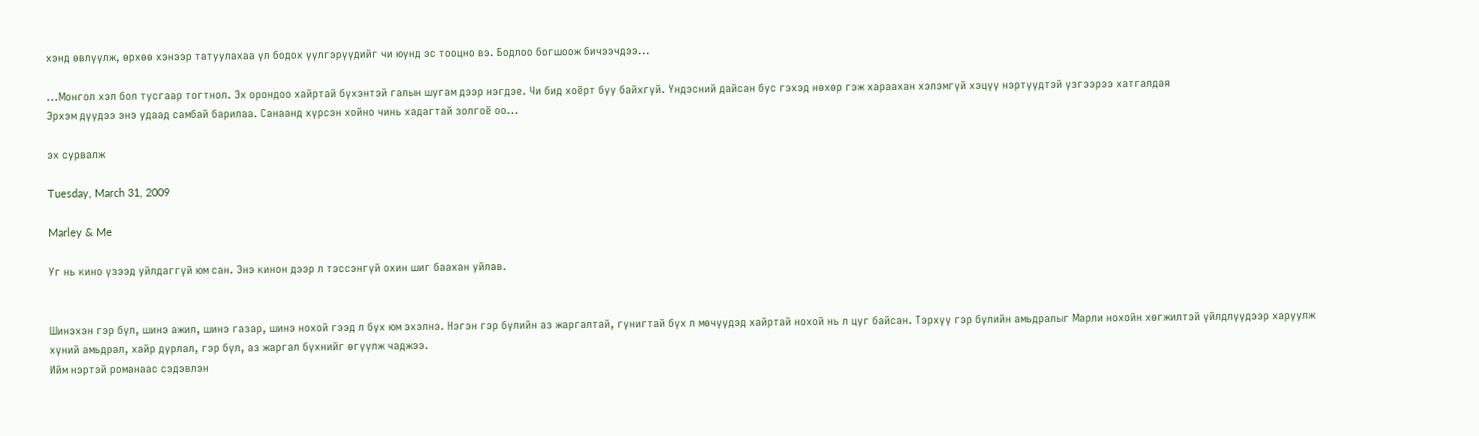хэнд өвлүүлж, өрхөө хэнээр татуулахаа үл бодох үүлгэрүүдийг чи юунд эс тооцно вэ. Бодлоо богшоож бичээчдээ...

...Монгол хэл бол тусгаар тогтнол. Эх орондоо хайртай бүхэнтэй галын шугам дээр нэгдэе. Чи бид хоёрт буу байхгүй. Үндэсний дайсан бус гэхэд нөхөр гэж хараахан хэлэмгүй хэцүү нэртүүдтэй үзгээрээ хатгалдая
Эрхэм дүүдээ энэ удаад самбай барилаа. Санаанд хүрсэн хойно чинь хадагтай золгоё оо...

эх сурвалж

Tuesday, March 31, 2009

Marley & Me

Уг нь кино үзээд уйлдаггүй юм сан. Энэ кинон дээр л тэссэнгүй охин шиг баахан уйлав.


Шинэхэн гэр бүл, шинэ ажил, шинэ газар, шинэ нохой гээд л бүх юм эхэлнэ. Нэгэн гэр бүлийн аз жаргалтай, гунигтай бүх л мөчүүдэд хайртай нохой нь л цуг байсан. Тэрхүү гэр бүлийн амьдралыг Марли нохойн хөгжилтэй үйлдлүүдээр харуулж хүний амьдрал, хайр дурлал, гэр бүл, аз жаргал бүхнийг өгүүлж чаджээ.
Ийм нэртэй романаас сэдэвлэн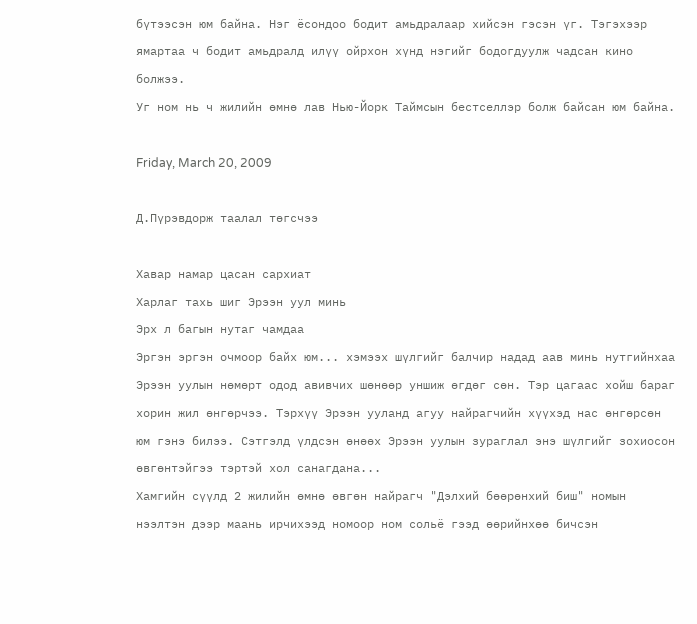бүтээсэн юм байна. Нэг ёсондоо бодит амьдралаар хийсэн гэсэн үг. Тэгэхээр ямартаа ч бодит амьдралд илүү ойрхон хүнд нэгийг бодогдуулж чадсан кино болжээ.
Уг ном нь ч жилийн өмнө лав Нью-Йорк Таймсын бестселлэр болж байсан юм байна.

Friday, March 20, 2009

Д.Пүрэвдорж таалал төгсчээ

Хавар намар цасан сархиат
Харлаг тахь шиг Эрээн уул минь
Эрх л багын нутаг чамдаа
Эргэн эргэн очмоор байх юм... хэмээх шүлгийг балчир надад аав минь нутгийнхаа Эрээн уулын нөмөрт одод авивчих шөнөөр уншиж өгдөг сөн. Тэр цагаас хойш бараг хорин жил өнгөрчээ. Тэрхүү Эрээн ууланд агуу найрагчийн хүүхэд нас өнгөрсөн юм гэнэ билээ. Сэтгэлд үлдсэн өнөөх Эрээн уулын зураглал энэ шүлгийг зохиосон өвгөнтэйгээ тэртэй хол санагдана...
Хамгийн сүүлд 2 жилийн өмнө өвгөн найрагч "Дэлхий бөөрөнхий биш" номын нээлтэн дээр маань ирчихээд номоор ном сольё гээд өөрийнхөө бичсэн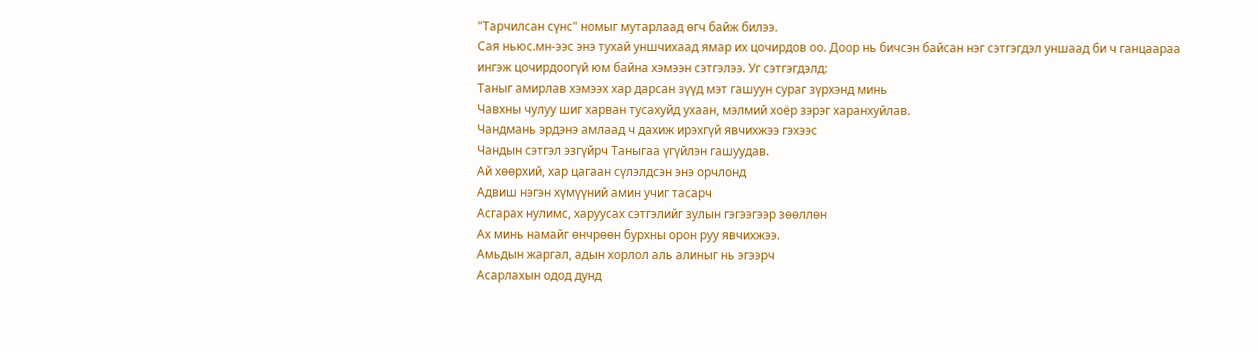"Тарчилсан сүнс" номыг мутарлаад өгч байж билээ.
Сая ньюс.мн-ээс энэ тухай уншчихаад ямар их цочирдов оо. Доор нь бичсэн байсан нэг сэтгэгдэл уншаад би ч ганцаараа ингэж цочирдоогүй юм байна хэмээн сэтгэлээ. Уг сэтгэгдэлд:
Таныг амирлав хэмээх хар дарсан зүүд мэт гашуун сураг зүрхэнд минь
Чавхны чулуу шиг харван тусахуйд ухаан, мэлмий хоёр зэрэг харанхуйлав.
Чандмань эрдэнэ амлаад ч дахиж ирэхгүй явчихжээ гэхээс
Чандын сэтгэл эзгүйрч Таныгаа үгүйлэн гашуудав.
Ай хөөрхий, хар цагаан сүлэлдсэн энэ орчлонд
Адвиш нэгэн хүмүүний амин учиг тасарч
Асгарах нулимс, харуусах сэтгэлийг зулын гэгээгээр зөөллөн
Ах минь намайг өнчрөөн бурхны орон руу явчихжээ.
Амьдын жаргал, адын хорлол аль алиныг нь эгээрч
Асарлахын одод дунд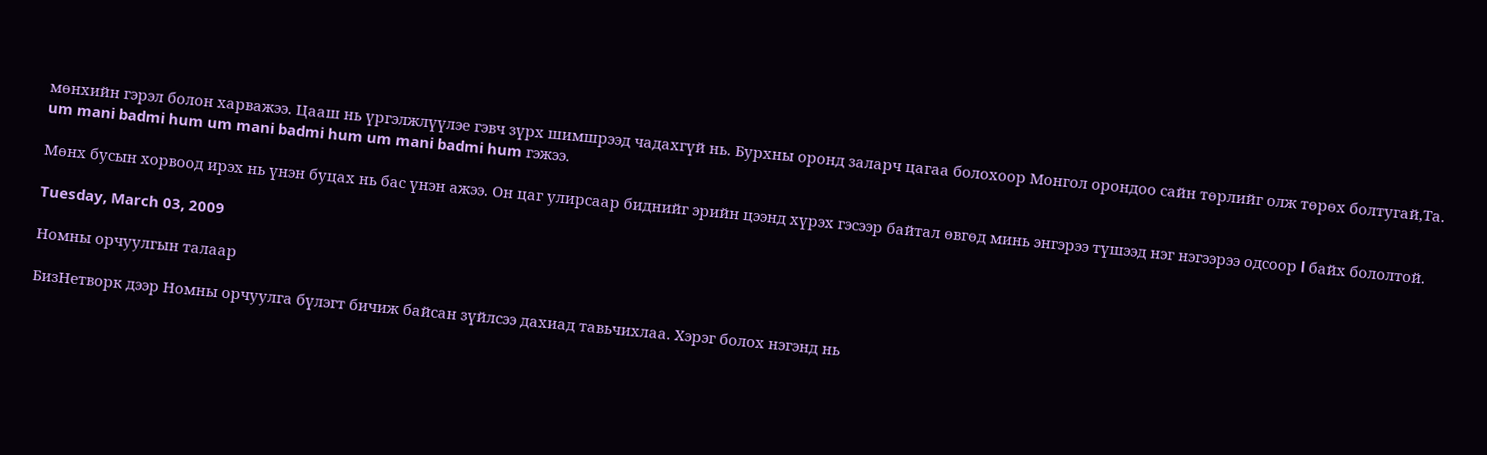мөнхийн гэрэл болон харважээ. Цааш нь үргэлжлүүлэе гэвч зүрх шимшрээд чадахгүй нь. Бурхны оронд заларч цагаа болохоор Монгол орондоо сайн төрлийг олж төрөх болтугай,Та. um mani badmi hum um mani badmi hum um mani badmi hum гэжээ.

Мөнх бусын хорвоод ирэх нь үнэн буцах нь бас үнэн ажээ. Он цаг улирсаар биднийг эрийн цээнд хүрэх гэсээр байтал өвгөд минь энгэрээ түшээд нэг нэгээрээ одсоор l байх бололтой.

Tuesday, March 03, 2009

Номны орчуулгын талаар

БизНетворк дээр Номны орчуулга бүлэгт бичиж байсан зүйлсээ дахиад тавьчихлаа. Хэрэг болох нэгэнд нь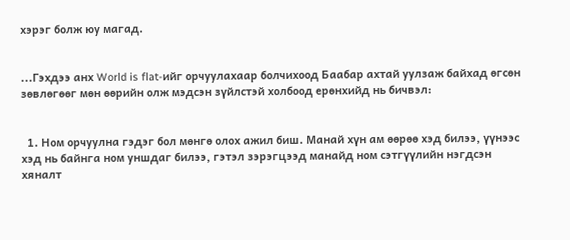хэрэг болж юу магад.


...Гэхдээ анх World is flat-ийг орчуулахаар болчихоод Баабар ахтай уулзаж байхад өгсөн зөвлөгөөг мөн өөрийн олж мэдсэн зүйлстэй холбоод ерөнхийд нь бичвэл:


  1. Ном орчуулна гэдэг бол мөнгө олох ажил биш. Манай хүн ам өөрөө хэд билээ, үүнээс хэд нь байнга ном уншдаг билээ, гэтэл зэрэгцээд манайд ном сэтгүүлийн нэгдсэн хяналт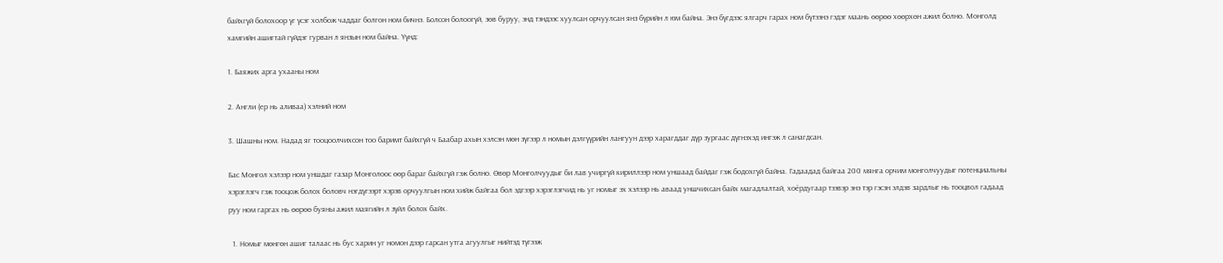байхгүй болохоор үг үсэг холбож чаддаг болгон ном бичнэ. Болсон болоогүй, зөв буруу, энд тэндээс хуулсан орчуулсан янз бүрийн л юм байна. Энэ бүгдээс ялгарч гарах ном бүтээнэ гэдэг маань өөрөө хөөрхөн ажил болно. Монголд хамгийн ашигтай гүйдэг гурван л янзын ном байна. Үүнд:

1. Баяжих арга ухааны ном

2. Англи (ер нь аливаа) хэлний ном

3. Шашны ном. Надад яг тооцоолчихсон тоо баримт байхгүй ч Баабар ахын хэлсэн мөн зүгээр л номын дэлгүүрийн лангуун дээр харагддаг дүр зургаас дүгнэхэд ингэж л санагдсан.

Бас Монгол хэлээр ном уншдаг газар Монголоос өөр бараг байхгүй гэж болно. Өвөр Монголчуудыг би лав учиргүй кириллээр ном уншаад байдаг гэж бодохгүй байна. Гадаадад байгаа 200 мянга орчим монголчуудыг потенциальны хэрэглэгч гэж тооцож болох боловч нэгдүгээрт хэрэв орчуулгын ном хийж байгаа бол эдгээр хэрэглэгчид нь уг номыг эх хэлээр нь аваад уншчихсан байх магадлалтай, хоёрдугаар тээвэр энэ тэр гэсэн элдэв зардлыг нь тооцвол гадаад руу ном гаргах нь өөрөө буяны ажил маягийн л зүйл болох байх.

  1. Номыг мөнгөн ашиг талаас нь бус харин уг номон дээр гарсан утга агуулгыг нийтэд түгээж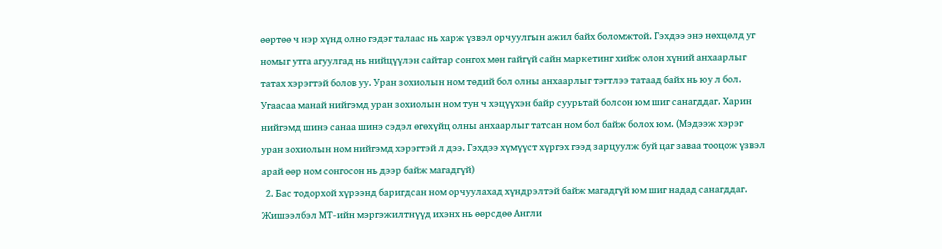өөртөө ч нэр хүнд олно гэдэг талаас нь харж үзвэл орчуулгын ажил байх боломжтой. Гэхдээ энэ нөхцөлд уг номыг утга агуулгад нь нийцүүлэн сайтар сонгох мөн гайгүй сайн маркетинг хийж олон хүний анхаарлыг татах хэрэгтэй болов уу. Уран зохиолын ном төдий бол олны анхаарлыг тэгтлээ татаад байх нь юу л бол. Угаасаа манай нийгэмд уран зохиолын ном тун ч хэцүүхэн байр суурьтай болсон юм шиг санагддаг. Харин нийгэмд шинэ санаа шинэ сэдэл өгөхүйц олны анхаарлыг татсан ном бол байж болох юм. (Мэдээж хэрэг уран зохиолын ном нийгэмд хэрэгтэй л дээ. Гэхдээ хүмүүст хүргэх гээд зарцуулж буй цаг заваа тооцож үзвэл арай өөр ном сонгосон нь дээр байж магадгүй)
  2. Бас тодорхой хүрээнд баригдсан ном орчуулахад хүндрэлтэй байж магадгүй юм шиг надад санагддаг. Жишээлбэл МТ-ийн мэргэжилтнүүд ихэнх нь өөрсдөө Англи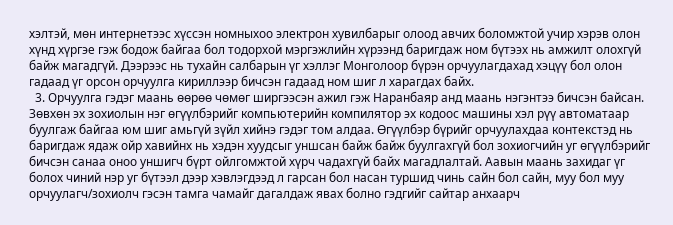хэлтэй, мөн интернетээс хүссэн номныхоо электрон хувилбарыг олоод авчих боломжтой учир хэрэв олон хүнд хүргэе гэж бодож байгаа бол тодорхой мэргэжлийн хүрээнд баригдаж ном бүтээх нь амжилт олохгүй байж магадгүй. Дээрээс нь тухайн салбарын үг хэллэг Монголоор бүрэн орчуулагдахад хэцүү бол олон гадаад үг орсон орчуулга кириллээр бичсэн гадаад ном шиг л харагдах байх.
  3. Орчуулга гэдэг маань өөрөө чөмөг ширгээсэн ажил гэж Наранбаяр анд маань нэгэнтээ бичсэн байсан. Зөвхөн эх зохиолын нэг өгүүлбэрийг компьютерийн компилятор эх кодоос машины хэл рүү автоматаар буулгаж байгаа юм шиг амьгүй зүйл хийнэ гэдэг том алдаа. Өгүүлбэр бүрийг орчуулахдаа контекстэд нь баригдаж ядаж ойр хавийнх нь хэдэн хуудсыг уншсан байж байж буулгахгүй бол зохиогчийн уг өгүүлбэрийг бичсэн санаа оноо уншигч бүрт ойлгомжтой хүрч чадахгүй байх магадлалтай. Аавын маань захидаг үг болох чиний нэр уг бүтээл дээр хэвлэгдээд л гарсан бол насан туршид чинь сайн бол сайн, муу бол муу орчуулагч/зохиолч гэсэн тамга чамайг дагалдаж явах болно гэдгийг сайтар анхаарч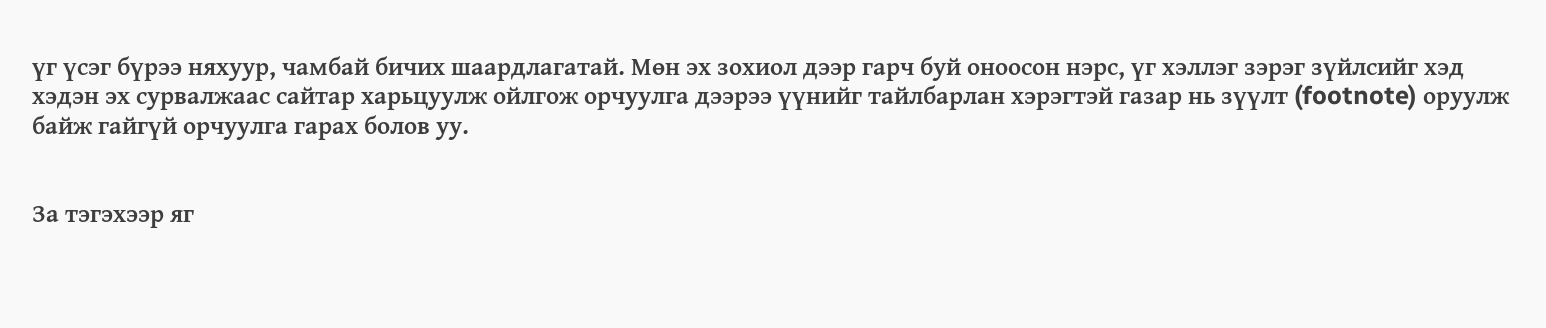үг үсэг бүрээ няхуур, чамбай бичих шаардлагатай. Мөн эх зохиол дээр гарч буй оноосон нэрс, үг хэллэг зэрэг зүйлсийг хэд хэдэн эх сурвалжаас сайтар харьцуулж ойлгож орчуулга дээрээ үүнийг тайлбарлан хэрэгтэй газар нь зүүлт (footnote) оруулж байж гайгүй орчуулга гарах болов уу.


За тэгэхээр яг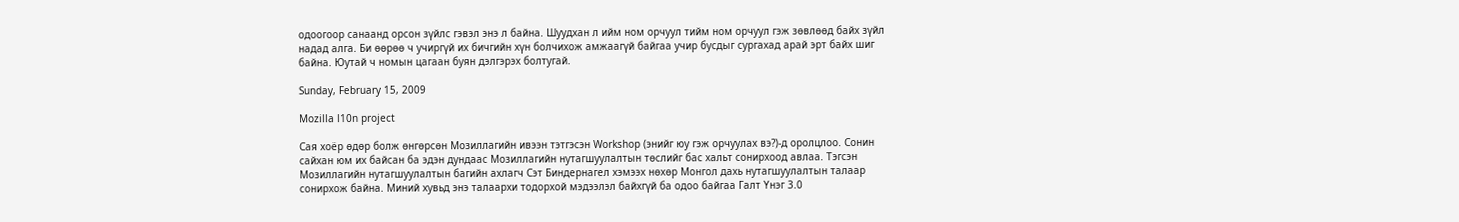одоогоор санаанд орсон зүйлс гэвэл энэ л байна. Шуудхан л ийм ном орчуул тийм ном орчуул гэж зөвлөөд байх зүйл надад алга. Би өөрөө ч учиргүй их бичгийн хүн болчихож амжаагүй байгаа учир бусдыг сургахад арай эрт байх шиг байна. Юутай ч номын цагаан буян дэлгэрэх болтугай.

Sunday, February 15, 2009

Mozilla l10n project

Сая хоёр өдөр болж өнгөрсөн Мозиллагийн ивээн тэтгэсэн Workshop (энийг юу гэж орчуулах вэ?)-д оролцлоо. Сонин сайхан юм их байсан ба эдэн дундаас Мозиллагийн нутагшуулалтын төслийг бас хальт сонирхоод авлаа. Тэгсэн Мозиллагийн нутагшуулалтын багийн ахлагч Сэт Биндернагел хэмээх нөхөр Монгол дахь нутагшуулалтын талаар сонирхож байна. Миний хувьд энэ талаархи тодорхой мэдээлэл байхгүй ба одоо байгаа Галт Үнэг 3.0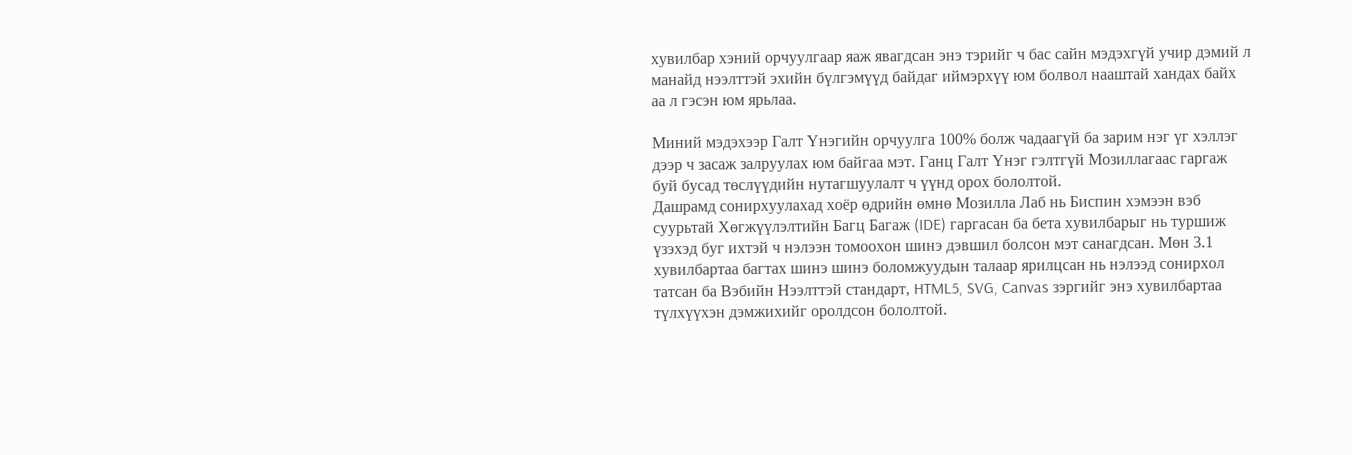хувилбар хэний орчуулгаар яаж явагдсан энэ тэрийг ч бас сайн мэдэхгүй учир дэмий л манайд нээлттэй эхийн бүлгэмүүд байдаг иймэрхүү юм болвол нааштай хандах байх аа л гэсэн юм ярьлаа.

Миний мэдэхээр Галт Үнэгийн орчуулга 100% болж чадаагүй ба зарим нэг үг хэллэг дээр ч засаж залруулах юм байгаа мэт. Ганц Галт Үнэг гэлтгүй Мозиллагаас гаргаж буй бусад төслүүдийн нутагшуулалт ч үүнд орох бололтой.
Дашрамд сонирхуулахад хоёр өдрийн өмнө Мозилла Лаб нь Биспин хэмээн вэб суурьтай Хөгжүүлэлтийн Багц Багаж (IDE) гаргасан ба бета хувилбарыг нь туршиж үзэхэд буг ихтэй ч нэлээн томоохон шинэ дэвшил болсон мэт санагдсан. Мөн 3.1 хувилбартаа багтах шинэ шинэ боломжуудын талаар ярилцсан нь нэлээд сонирхол татсан ба Вэбийн Нээлттэй стандарт, HTML5, SVG, Canvas зэргийг энэ хувилбартаа түлхүүхэн дэмжихийг оролдсон бололтой.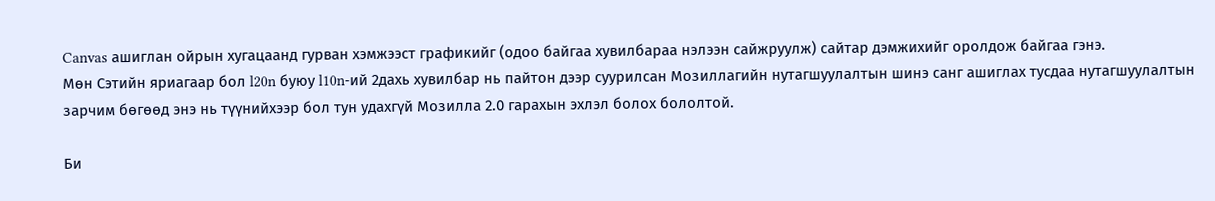Canvas ашиглан ойрын хугацаанд гурван хэмжээст графикийг (одоо байгаа хувилбараа нэлээн сайжруулж) сайтар дэмжихийг оролдож байгаа гэнэ.
Мөн Сэтийн яриагаар бол l20n буюу l10n-ий 2дахь хувилбар нь пайтон дээр суурилсан Мозиллагийн нутагшуулалтын шинэ санг ашиглах тусдаа нутагшуулалтын зарчим бөгөөд энэ нь түүнийхээр бол тун удахгүй Мозилла 2.0 гарахын эхлэл болох бололтой.

Би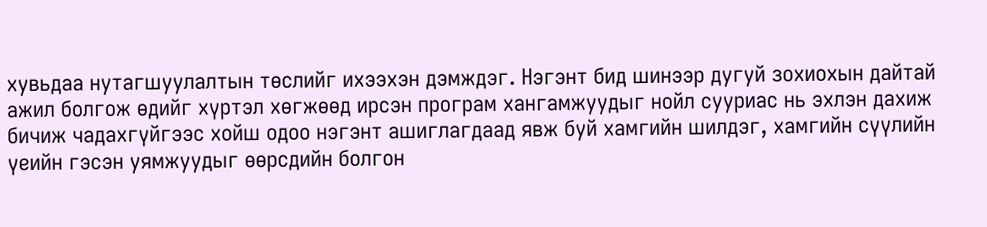хувьдаа нутагшуулалтын төслийг ихээхэн дэмждэг. Нэгэнт бид шинээр дугуй зохиохын дайтай ажил болгож өдийг хүртэл хөгжөөд ирсэн програм хангамжуудыг нойл сууриас нь эхлэн дахиж бичиж чадахгүйгээс хойш одоо нэгэнт ашиглагдаад явж буй хамгийн шилдэг, хамгийн сүүлийн үеийн гэсэн уямжуудыг өөрсдийн болгон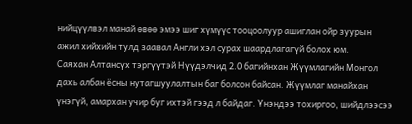нийцүүлвэл манай өвөө эмээ шиг хүмүүс тооцоолуур ашиглан ойр зуурын ажил хийхийн тулд заавал Англи хэл сурах шаардлагагүй болох юм.
Саяхан Алтансүх тэргүүтэй Нүүдэлчид 2.0 багийнхан Жүүмлагийн Монгол дахь албан ёсны нутагшуулалтын баг болсон байсан. Жүүмлаг манайхан үнэгүй, амархан учир буг ихтэй гээд л байдаг. Үнэндээ тохиргоо, шийдлээсээ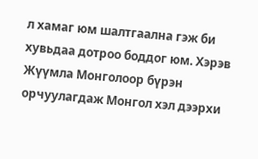л хамаг юм шалтгаална гэж би хувьдаа дотроо боддог юм. Хэрэв Жүүмла Монголоор бүрэн орчуулагдаж Монгол хэл дээрхи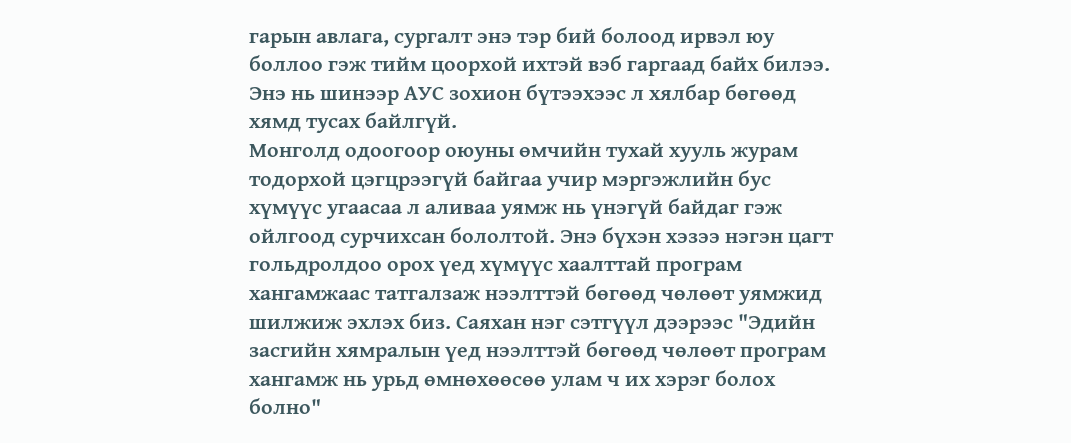гарын авлага, сургалт энэ тэр бий болоод ирвэл юу боллоо гэж тийм цоорхой ихтэй вэб гаргаад байх билээ. Энэ нь шинээр АУС зохион бүтээхээс л хялбар бөгөөд хямд тусах байлгүй.
Монголд одоогоор оюуны өмчийн тухай хууль журам тодорхой цэгцрээгүй байгаа учир мэргэжлийн бус хүмүүс угаасаа л аливаа уямж нь үнэгүй байдаг гэж ойлгоод сурчихсан бололтой. Энэ бүхэн хэзээ нэгэн цагт гольдролдоо орох үед хүмүүс хаалттай програм хангамжаас татгалзаж нээлттэй бөгөөд чөлөөт уямжид шилжиж эхлэх биз. Саяхан нэг сэтгүүл дээрээс "Эдийн засгийн хямралын үед нээлттэй бөгөөд чөлөөт програм хангамж нь урьд өмнөхөөсөө улам ч их хэрэг болох болно"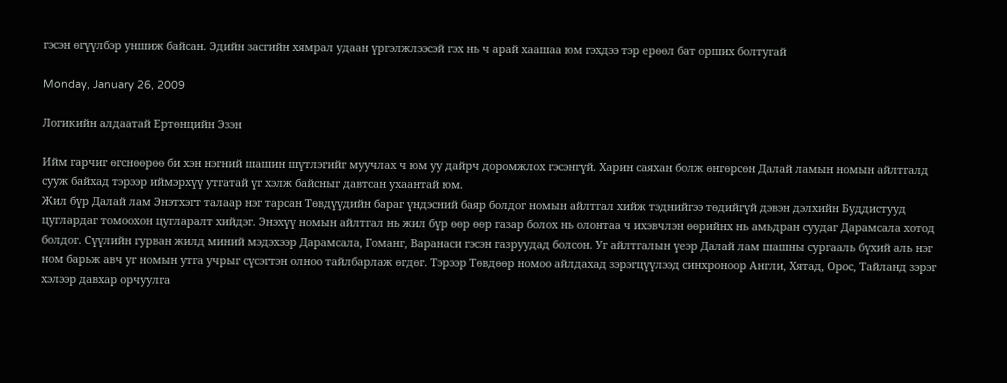гэсэн өгүүлбэр уншиж байсан. Эдийн засгийн хямрал удаан үргэлжлээсэй гэх нь ч арай хаашаа юм гэхдээ тэр ерөөл бат орших болтугай

Monday, January 26, 2009

Логикийн алдаатай Ертөнцийн Эзэн

Ийм гарчиг өгснөөрөө би хэн нэгний шашин шүтлэгийг муучлах ч юм уу дайрч доромжлох гэсэнгүй. Харин саяхан болж өнгөрсөн Далай ламын номын айлтгалд сууж байхад тэрээр иймэрхүү утгатай үг хэлж байсныг давтсан ухаантай юм.
Жил бүр Далай лам Энэтхэгт талаар нэг тарсан Төвдүүдийн бараг үндэсний баяр болдог номын айлтгал хийж тэднийгээ төдийгүй дэвэн дэлхийн Буддистууд цуглардаг томоохон цугларалт хийдэг. Энэхүү номын айлтгал нь жил бүр өөр өөр газар болох нь олонтаа ч ихэвчлэн өөрийнх нь амьдран суудаг Дарамсала хотод болдог. Сүүлийн гурван жилд миний мэдэхээр Дарамсала, Гоманг, Варанаси гэсэн газруудад болсон. Уг айлтгалын үеэр Далай лам шашны сургааль бүхий аль нэг ном барьж авч уг номын утга учрыг сүсэгтэн олноо тайлбарлаж өгдөг. Тэрээр Төвдөөр номоо айлдахад зэрэгцүүлээд синхроноор Англи, Хятад, Орос, Тайланд зэрэг хэлээр давхар орчуулга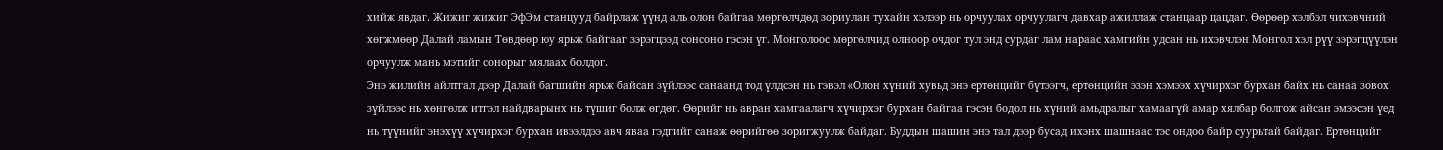хийж явдаг. Жижиг жижиг ЭфЭм станцууд байрлаж үүнд аль олон байгаа мөргөлчдөд зориулан тухайн хэлээр нь орчуулах орчуулагч давхар ажиллаж станцаар цацдаг. Өөрөөр хэлбэл чихэвчний хөгжмөөр Далай ламын Төвдөөр юу ярьж байгааг зэрэгцээд сонсоно гэсэн үг. Монголоос мөргөлчид олноор очдог тул энд сурдаг лам нараас хамгийн удсан нь ихэвчлэн Монгол хэл рүү зэрэгцүүлэн орчуулж мань мэтийг сонорыг мялаах болдог.
Энэ жилийн айлтгал дээр Далай багшийн ярьж байсан зүйлээс санаанд тод үлдсэн нь гэвэл «Олон хүний хувьд энэ ертөнцийг бүтээгч, ертөнцийн эзэн хэмээх хүчирхэг бурхан байх нь санаа зовох зүйлээс нь хөнгөлж итгэл найдварынх нь түшиг болж өгдөг. Өөрийг нь авран хамгаалагч хүчирхэг бурхан байгаа гэсэн бодол нь хүний амьдралыг хамаагүй амар хялбар болгож айсан эмээсэн үед нь түүнийг энэхүү хүчирхэг бурхан ивээлдээ авч яваа гэдгийг санаж өөрийгөө зоригжуулж байдаг. Буддын шашин энэ тал дээр бусад ихэнх шашнаас тэс ондоо байр суурьтай байдаг. Ертөнцийг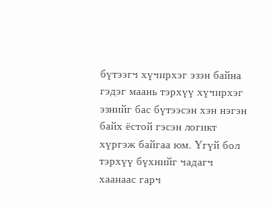бүтээгч хүчирхэг эзэн байна гэдэг маань тэрхүү хүчирхэг эзнийг бас бүтээсэн хэн нэгэн байх ёстой гэсэн логикт хүргэж байгаа юм. Үгүй бол тэрхүү бүхнийг чадагч хаанаас гарч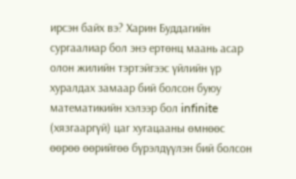ирсэн байх вэ? Харин Буддагийн сургаалиар бол энэ ертөнц маань асар олон жилийн тэртэйгээс үйлийн үр хуралдах замаар бий болсон буюу математикийн хэлээр бол infinite (хязгааргүй) цаг хугацааны өмнөөс өөрөө өөрийгөө бүрэлдүүлэн бий болсон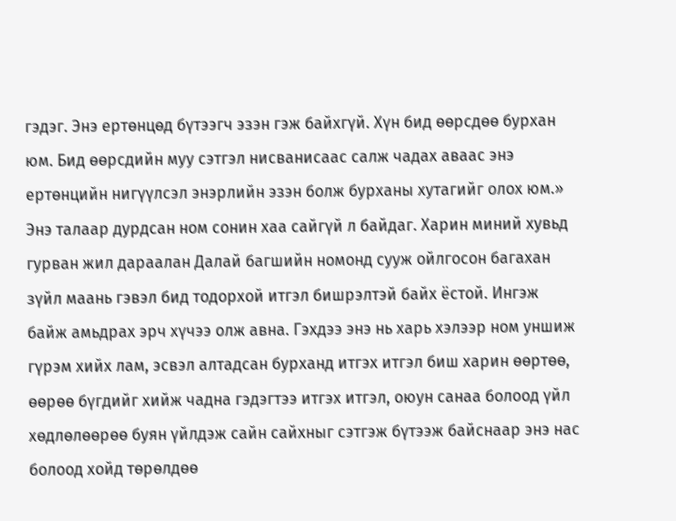гэдэг. Энэ ертөнцөд бүтээгч эзэн гэж байхгүй. Хүн бид өөрсдөө бурхан юм. Бид өөрсдийн муу сэтгэл нисванисаас салж чадах аваас энэ ертөнцийн нигүүлсэл энэрлийн эзэн болж бурханы хутагийг олох юм.»
Энэ талаар дурдсан ном сонин хаа сайгүй л байдаг. Харин миний хувьд гурван жил дараалан Далай багшийн номонд сууж ойлгосон багахан зүйл маань гэвэл бид тодорхой итгэл бишрэлтэй байх ёстой. Ингэж байж амьдрах эрч хүчээ олж авна. Гэхдээ энэ нь харь хэлээр ном уншиж гүрэм хийх лам, эсвэл алтадсан бурханд итгэх итгэл биш харин өөртөө, өөрөө бүгдийг хийж чадна гэдэгтээ итгэх итгэл, оюун санаа болоод үйл хөдлөлөөрөө буян үйлдэж сайн сайхныг сэтгэж бүтээж байснаар энэ нас болоод хойд төрөлдөө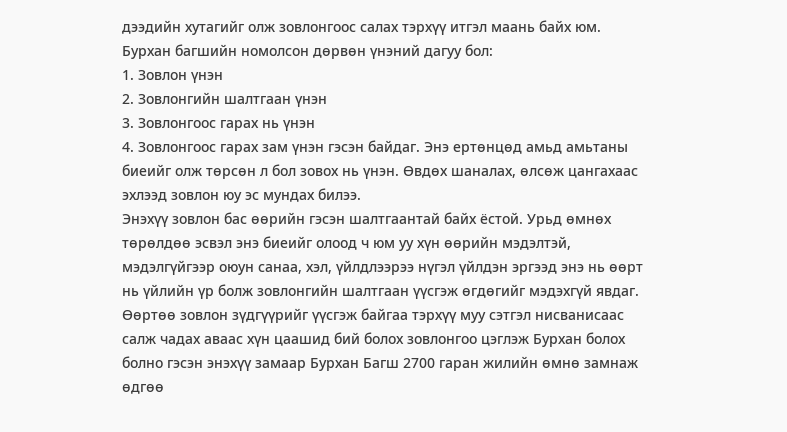дээдийн хутагийг олж зовлонгоос салах тэрхүү итгэл маань байх юм.
Бурхан багшийн номолсон дөрвөн үнэний дагуу бол:
1. Зовлон үнэн
2. Зовлонгийн шалтгаан үнэн
3. Зовлонгоос гарах нь үнэн
4. Зовлонгоос гарах зам үнэн гэсэн байдаг. Энэ ертөнцөд амьд амьтаны биеийг олж төрсөн л бол зовох нь үнэн. Өвдөх шаналах, өлсөж цангахаас эхлээд зовлон юу эс мундах билээ.
Энэхүү зовлон бас өөрийн гэсэн шалтгаантай байх ёстой. Урьд өмнөх төрөлдөө эсвэл энэ биеийг олоод ч юм уу хүн өөрийн мэдэлтэй, мэдэлгүйгээр оюун санаа, хэл, үйлдлээрээ нүгэл үйлдэн эргээд энэ нь өөрт нь үйлийн үр болж зовлонгийн шалтгаан үүсгэж өгдөгийг мэдэхгүй явдаг.
Өөртөө зовлон зүдгүүрийг үүсгэж байгаа тэрхүү муу сэтгэл нисванисаас салж чадах аваас хүн цаашид бий болох зовлонгоо цэглэж Бурхан болох болно гэсэн энэхүү замаар Бурхан Багш 2700 гаран жилийн өмнө замнаж өдгөө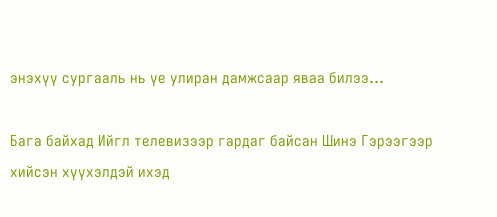энэхүү сургааль нь үе улиран дамжсаар яваа билээ…

Бага байхад Ийгл телевизээр гардаг байсан Шинэ Гэрээгээр хийсэн хүүхэлдэй ихэд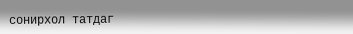сонирхол татдаг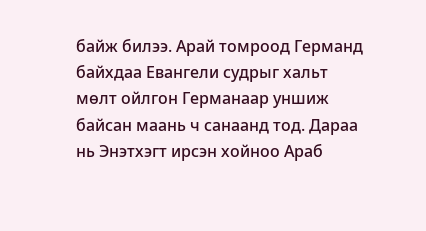байж билээ. Арай томроод Германд байхдаа Евангели судрыг хальт мөлт ойлгон Германаар уншиж байсан маань ч санаанд тод. Дараа нь Энэтхэгт ирсэн хойноо Араб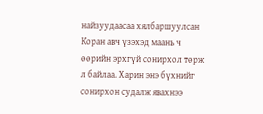найзуудаасаа хялбаршуулсан Коран авч үзэхэд маань ч өөрийн эрхгүй сонирхол төрж л байлаа. Харин энэ бүхнийг сонирхон судалж явахнээ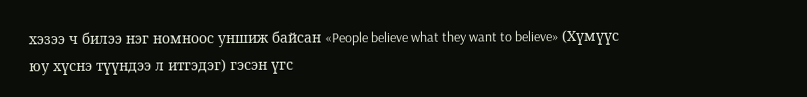хэзээ ч билээ нэг номноос уншиж байсан «People believe what they want to believe» (Хүмүүс юу хүснэ түүндээ л итгэдэг) гэсэн үгс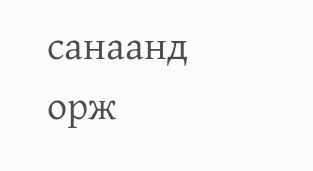санаанд орж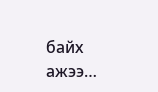байх ажээ…